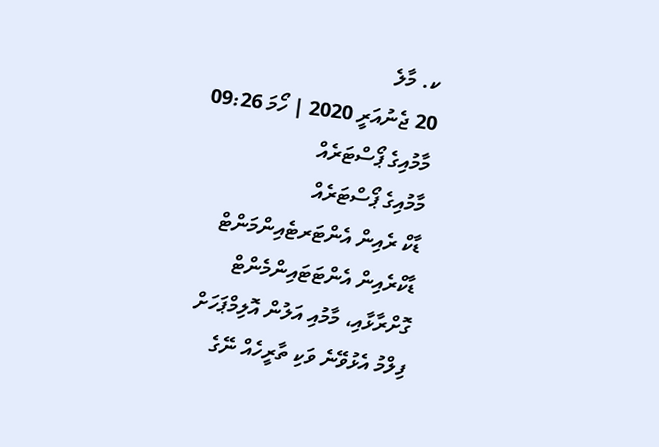ކ. މާލެ
20 ޖެނުއަރީ 2020 | ހޯމަ 09:26
މާމުއިގެ ޕޯސްޓަރެއް
މާމުއިގެ ޕޯސްޓަރެއް
ޑާކް ރެއިން އެންޓަރޓެއިންމަންޓް
ޑާކްރެއިން އެންޓަޓައިންމެންޓް
ގޮށްރާޅާއި، މާމުއި އަލުން އޮލިމްޕަހަށް
ފިލްމު އެޅުވޭނެ ވަކި ތާރީހެއް ނޭގެ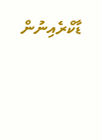ޑާކްރެއިނުން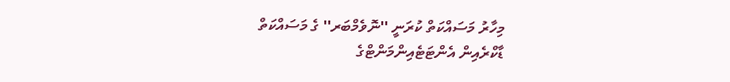މިހާރު މަސައްކަތް ކުރަނީ ''ނޮވެމްބަރ'' ގެ މަސައްކަތް
ޑާކްރެއިން އެންޓަޓެއިންމަންޓްގެ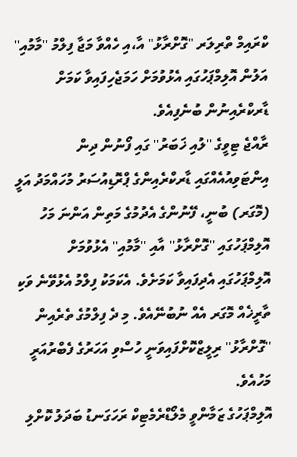ކްރައިމް ތްރިލަރ "ގޮށްރާޅު" އާ،އި ހެއްވާ މަޖާ ފިލްމު ''މާމުއި'' އަލުން އޮލިމްޕަހުގައި އެޅުވުމަށް ހަމަޖެހިފައިވާ ކަމަށް ޑާރކްރެއިނުން ބުނެފިއެވެ.
ރާއްޖެ ޓިވީގެ ''ލުއި ޚަބަރު'' ގައި ފޯނުން ދިން އިންޓަވިއުއެއްގައި ޑާރކްރެއިންގެ ޕްރޮޑިއުސަރު މުހައްމަދު އަލީ (މޮގަރ) ބުނީ، ފޭނުންގެ އެދުމުގެ މަތިން އަންނަ މަހު އޮލިމްޕަހުގައި ''ގޮށްރާޅު'' އާއި ''މާމުއި'' އެޅުވުމަށް އޮލިމްޕަހުގައި އެދިފައިވާ ކަމަށެވެ. އެކަމަކު ފިލްމު އެޅުވޭނެ ވަކި ތާރީޚެއް މޮގަރ އެއް ނުބުނޭއެވެ. މި ދެ ފިލްމުގެ ތެރެއިން ''ގޮށްރާޅު'' ރިލީޒްކޮށްފައިވަނީ ހުސްވި އަހަރުގެ ފެބްރުއަރީ މަހުއެވެ.
އޮލިމްޕަހުގެ ޒަމާންވީ މެލޯޑްރެމެޓިކް ރަހަގަނޑު ބަދަލު ކޮށްލި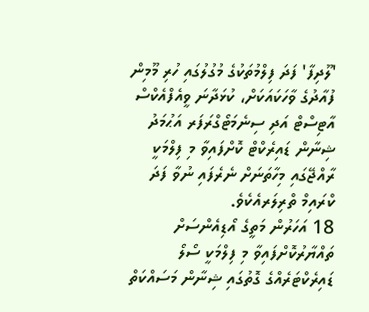'ލޫދިފާ' ފަދަ ފިލްމުތަކުގެ މުގުލުގައި ހުރި މޫމިން ފުއާދުގެ ވާހަކައަކަށް، ކުޅަދާނަ ވީއެފްއެކްސް އާޓިސްޓް އަދި ސިނެމަޓޯގްރަފަރ އަޙުމަދު ޝިނާން ޑައިރެކްޓް ކޮށްފައިވާ މި ފިލްމަކީ ރާއްޖޭގައި މިހާތަނަށް ނެރެފައި ނުވާ ފަދަ ކްރައިމް ތްރިލަރއެކެވެ.
18 އަހަރުން މަތީގެ އޯޑިއެންސަށް ތައްޔާރުކޮށްފައިވާ މި ފިލްމަކީ ސޯލޯ ޑައިރެކްޓަރެއްގެ ގޮތުގައި ޝިނާން މަސައްކަތް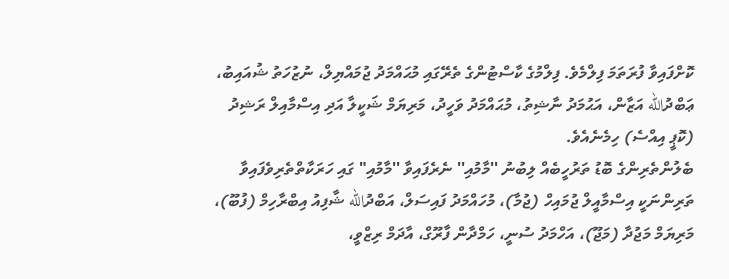ކޮށްފައިވާ ފުރަތަމަ ފިލްމެވެ. ފިލްމުގެ ކާސްޓުންގެ ތެރޭގައި މުޙައްމަދު ޖުމައްޔިލް، ނުޒުހަތު ޝުއައިބު، ޢަބްދުالله އަޒާން، އަޙުމަދު ނާޝިތު، މުޙައްމަދު ވަހީދު، މަރިޔަމް ޝަކީލާ އަދި އިސްމާއިލް ރަޝިދު (ކޮޕީ އިއްސެ) ހިމެނެއެވެ.
ބެލުންތެރިންގެ ބޮޑު ތަރުހީބެއް ލިބުނު ''މާމުއި'' ނެރެފައިވާ ''މާމުއި" ގައި ހަރަކާތްތެރިވެފައިވާ ތަރިންނަކީ އިސްމާއީލް ޖުމައިހް (ޖުމާ)، މުހައްމަދު ފައިސަލް، އަބްދުالله ޝާފިއު އިބްރާހިމް (ފުބޫ)، މަރިޔަމް މަޖުދާ (މަޖޫ)، އަހްމަދު ސުނީ، ހަމްދާން ފާރޫގް، އާދަމް ރިޒްވީ،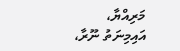މަރިއްޔާ، އައިމިނަތު ނޫރާ،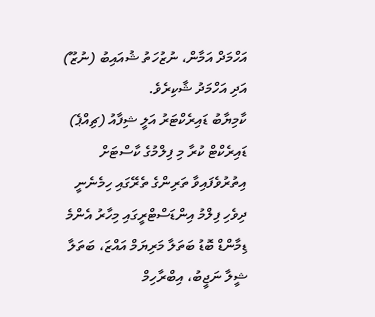އަހްމަދް އަމާން، ނުޒުހަތު ޝުއައިބު (ނުޒޫ) އަދި އަހްމަދު ޝާކިރެވެ.
ކާމިޔާބު ޑައިރެކްޓަރު އަލީ ޝިފާއު (ޗިއްޕެ) ޑައިރެކްޓް ކުރާ މި ފިލްމުގެ ކާސްޓަށް އިތުރުވެފައިވާ ތަރިންގެ ތެރޭގައި ހިމެނެނީ ދިވެހި ފިލްމު އިންޑަސްޓްރީގައި މިހާރު އެންމެ ޑިމާންޑް ބޮޑު ބަތަލާ މަރިޔަމް އައްޒަ، ބަތަލާ ޝީލާ ނަޖީބު، އިބްރާހިމް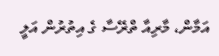އަމާން، މާރިއާ ތްރޭސާ ގެ އިތުރުން އަލީ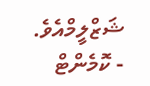ޝަޒްލީމްއެވެ.
- ކޮމެންޓް